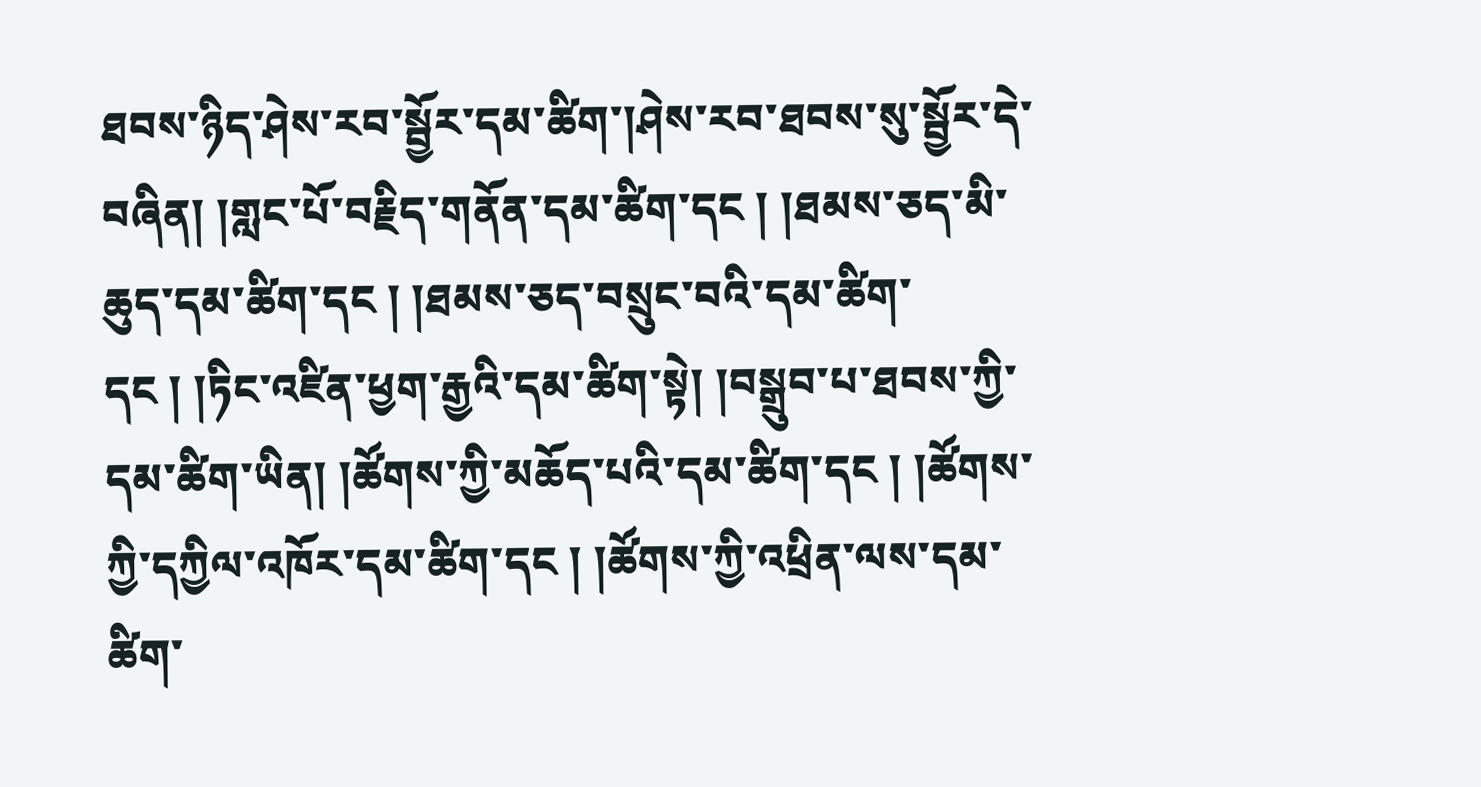ཐབས་ཉིད་ཤེས་རབ་སྦྱོར་དམ་ཚིག་།ཤེས་རབ་ཐབས་སུ་སྦྱོར་དེ་བཞིན། །གླང་པོ་བརྗིད་གནོན་དམ་ཚིག་དང ། །ཐམས་ཅད་མི་ཆུད་དམ་ཚིག་དང ། །ཐམས་ཅད་བསྲུང་བའི་དམ་ཚིག་དང ། །ཏིང་འཛིན་ཕྱག་རྒྱའི་དམ་ཚིག་སྟེ། །བསྒྲུབ་པ་ཐབས་ཀྱི་དམ་ཚིག་ཡིན། །ཚོགས་ཀྱི་མཆོད་པའི་དམ་ཚིག་དང ། །ཚོགས་ཀྱི་དཀྱིལ་འཁོར་དམ་ཚིག་དང ། །ཚོགས་ཀྱི་འཕྲིན་ལས་དམ་ཚིག་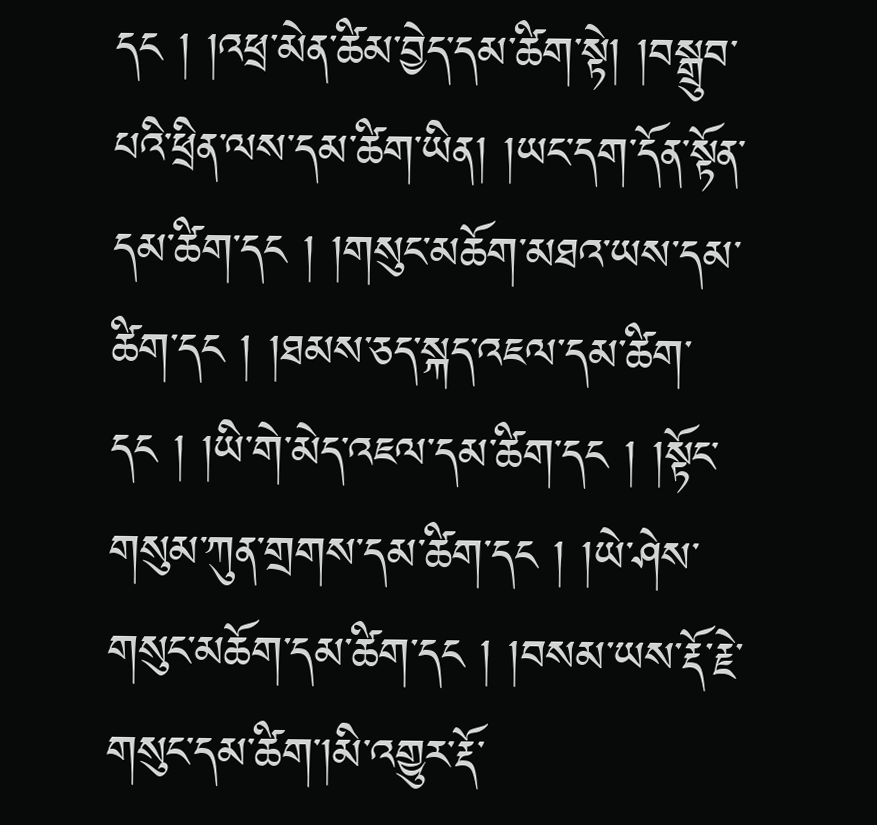དང ། །འཕྲ་མེན་ཚིམ་བྱེད་དམ་ཚིག་སྟེ། །བསྒྲུབ་པའི་ཕྲིན་ལས་དམ་ཚིག་ཡིན། །ཡང་དག་དོན་སྟོན་དམ་ཚིག་དང ། །གསུང་མཆོག་མཐའ་ཡས་དམ་ཚིག་དང ། །ཐམས་ཅད་སྐད་འཇལ་དམ་ཚིག་དང ། །ཡི་གེ་མེད་འཇལ་དམ་ཚིག་དང ། །སྟོང་གསུམ་ཀུན་གྲགས་དམ་ཚིག་དང ། །ཡེ་ཤེས་གསུང་མཆོག་དམ་ཚིག་དང ། །བསམ་ཡས་རྡོ་རྗེ་གསུང་དམ་ཚིག་།མི་འགྱུར་རྡོ་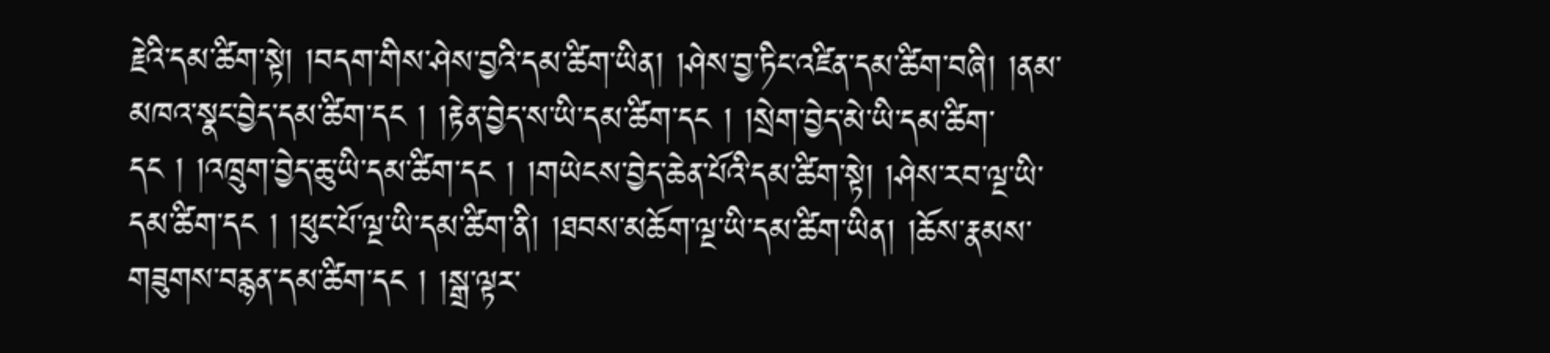རྗེའི་དམ་ཚིག་སྟེ། །བདག་གིས་ཤེས་བྱའི་དམ་ཚིག་ཡིན། །ཤེས་བྱ་ཏིང་འཛིན་དམ་ཚིག་བཞི། །ནམ་མཁའ་སྣང་བྱེད་དམ་ཚིག་དང ། །རྟེན་བྱེད་ས་ཡི་དམ་ཚིག་དང ། །སྲེག་བྱེད་མེ་ཡི་དམ་ཚིག་དང ། །འཁྲུག་བྱེད་ཆུ་ཡི་དམ་ཚིག་དང ། །གཡེངས་བྱེད་ཆེན་པོའི་དམ་ཚིག་སྟེ། །ཤེས་རབ་ལྔ་ཡི་དམ་ཚིག་དང ། །ཕུང་པོ་ལྔ་ཡི་དམ་ཚིག་ནི། །ཐབས་མཆོག་ལྔ་ཡི་དམ་ཚིག་ཡིན། །ཆོས་རྣམས་གཟུགས་བརྙན་དམ་ཚིག་དང ། །སྒྲ་ལྟར་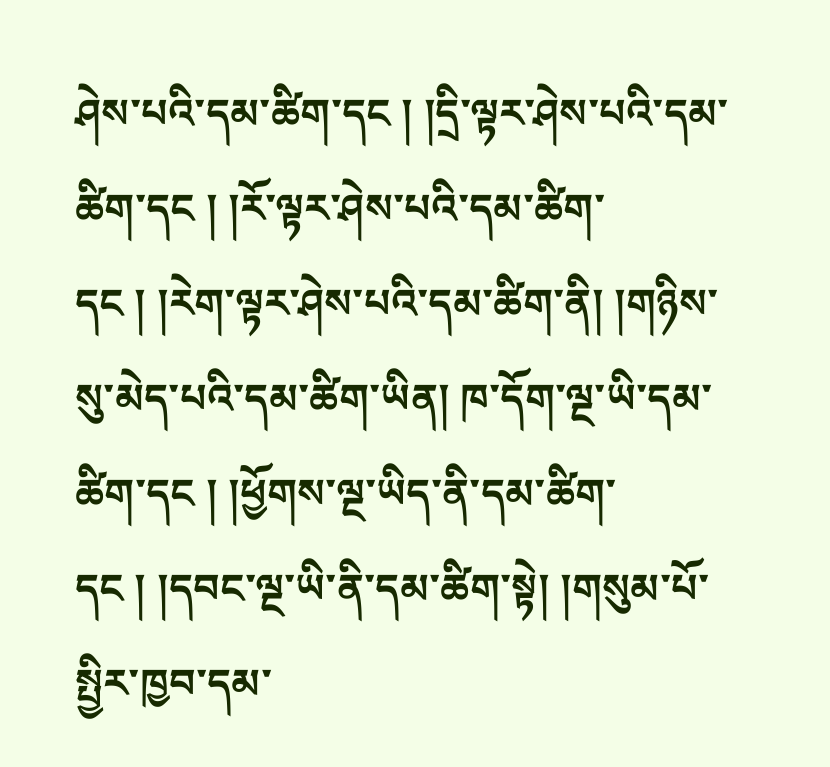ཤེས་པའི་དམ་ཚིག་དང ། །དྲི་ལྟར་ཤེས་པའི་དམ་ཚིག་དང ། །རོ་ལྟར་ཤེས་པའི་དམ་ཚིག་དང ། །རེག་ལྟར་ཤེས་པའི་དམ་ཚིག་ནི། །གཉིས་སུ་མེད་པའི་དམ་ཚིག་ཡིན། ཁ་དོག་ལྔ་ཡི་དམ་ཚིག་དང ། །ཕྱོགས་ལྔ་ཡིད་ནི་དམ་ཚིག་དང ། །དབང་ལྔ་ཡི་ནི་དམ་ཚིག་སྟེ། །གསུམ་པོ་སྤྱིར་ཁྱབ་དམ་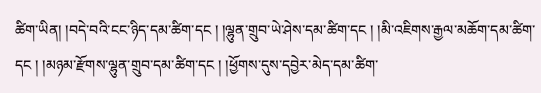ཚིག་ཡིན། །བདེ་བའི་ངང་ཉིད་དམ་ཚིག་དང ། །ལྷུན་གྲུབ་ཡེ་ཤེས་དམ་ཚིག་དང ། །མི་འཇིགས་རྒྱལ་མཆོག་དམ་ཚིག་དང ། །མཉམ་རྫོགས་ལྷུན་གྲུབ་དམ་ཚིག་དང ། །ཕྱོགས་དུས་དབྱེར་མེད་དམ་ཚིག་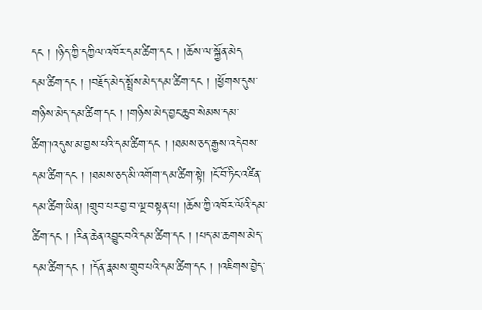དང ། །ཉིད་ཀྱི་དཀྱིལ་འཁོར་དམ་ཚིག་དང ། །ཆོས་ལ་སྐྱོན་མེད
དམ་ཚིག་དང ། །བརྗོད་མེད་སྤྲོས་མེད་དམ་ཚིག་དང ། །ཕྱོགས་དུས་གཉིས་མེད་དམ་ཚིག་དང ། །གཉིས་མེད་བྱང་ཆུབ་སེམས་དམ་ཚིག་།འདུས་མ་བྱས་པའི་དམ་ཚིག་དང ། །ཐམས་ཅད་རྒྱས་འདེབས་དམ་ཚིག་དང ། །ཐམས་ཅད་མི་འགོག་དམ་ཚིག་སྟེ། །ངོ་བོ་ཏིང་འཛིན་དམ་ཚིག་ཡིན། །གྲུབ་པར་བྱ་བ་ལྔ་བསྟན་པ། །ཆོས་ཀྱི་འཁོར་ལོའི་དམ་ཚིག་དང ། །རིན་ཆེན་འབྱུང་བའི་དམ་ཚིག་དང ། །པད་མ་ཆགས་མེད་དམ་ཚིག་དང ། །དོན་རྣམས་གྲུབ་པའི་དམ་ཚིག་དང ། །འཇིགས་བྱེད་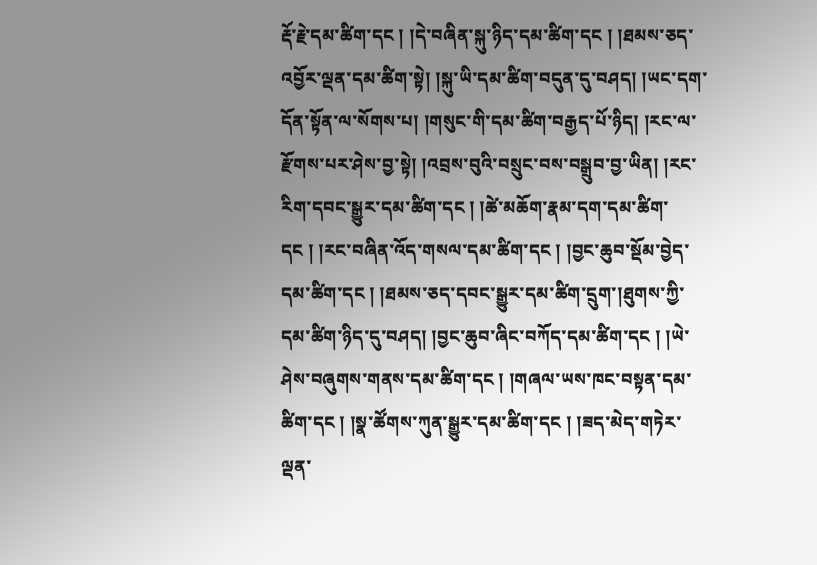རྡོ་རྗེ་དམ་ཚིག་དང ། །དེ་བཞིན་སྐུ་ཉིད་དམ་ཚིག་དང ། །ཐམས་ཅད་འབྱོར་ལྡན་དམ་ཚིག་སྟེ། །སྐུ་ཡི་དམ་ཚིག་བདུན་དུ་བཤད། །ཡང་དག་དོན་སྟོན་ལ་སོགས་པ། །གསུང་གི་དམ་ཚིག་བརྒྱད་པོ་ཉིད། །རང་ལ་རྫོགས་པར་ཤེས་བྱ་སྟེ། །འབྲས་བུའི་བསྲུང་བས་བསྒྲུབ་བྱ་ཡིན། །རང་རིག་དབང་སྒྱུར་དམ་ཚིག་དང ། །ཚེ་མཆོག་རྣམ་དག་དམ་ཚིག་དང ། །རང་བཞིན་འོད་གསལ་དམ་ཚིག་དང ། །བྱང་ཆུབ་སྡོམ་བྱེད་དམ་ཚིག་དང ། །ཐམས་ཅད་དབང་སྒྱུར་དམ་ཚིག་དྲུག་།ཐུགས་ཀྱི་དམ་ཚིག་ཉིད་དུ་བཤད། །བྱང་ཆུབ་ཞིང་བཀོད་དམ་ཚིག་དང ། །ཡེ་ཤེས་བཞུགས་གནས་དམ་ཚིག་དང ། །གཞལ་ཡས་ཁང་བསྟན་དམ་ཚིག་དང ། །སྣ་ཚོགས་ཀུན་སྒྱུར་དམ་ཚིག་དང ། །ཟད་མེད་གཏེར་ལྡན་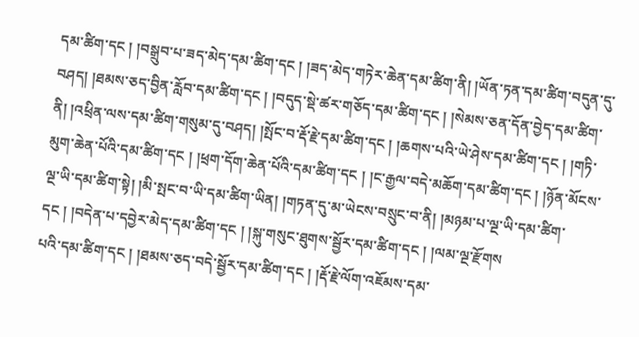དམ་ཚིག་དང ། །བསྒྲུབ་པ་ཟད་མེད་དམ་ཚིག་དང ། །ཟད་མེད་གཏེར་ཆེན་དམ་ཚིག་ནི། །ཡོན་ཏན་དམ་ཚིག་བདུན་དུ་བཤད། །ཐམས་ཅད་བྱིན་རློབ་དམ་ཚིག་དང ། །བདུད་སྡེ་ཚར་གཅོད་དམ་ཚིག་དང ། །སེམས་ཅན་དོན་བྱེད་དམ་ཚིག་ནི། །འཕྲིན་ལས་དམ་ཚིག་གསུམ་དུ་བཤད། །སྤོང་བ་རྡོ་རྗེ་དམ་ཚིག་དང ། །ཆགས་པའི་ཡེ་ཤེས་དམ་ཚིག་དང ། །གཏི་མུག་ཆེན་པོའི་དམ་ཚིག་དང ། །ཕྲག་དོག་ཆེན་པོའི་དམ་ཚིག་དང ། །ང་རྒྱལ་བདེ་མཆོག་དམ་ཚིག་དང ། །ཉོན་མོངས་ལྔ་ཡི་དམ་ཚིག་སྟེ། །མི་སྤང་བ་ཡི་དམ་ཚིག་ཡིན། །གཏན་དུ་མ་ཡེངས་བསྲུང་བ་ནི། །མཉམ་པ་ལྔ་ཡི་དམ་ཚིག་དང ། །བདེན་པ་དབྱེར་མེད་དམ་ཚིག་དང ། །སྐུ་གསུང་ཐུགས་སྦྱོར་དམ་ཚིག་དང ། །ལམ་ལྔ་རྫོགས
པའི་དམ་ཚིག་དང ། །ཐམས་ཅད་བདེ་སྦྱོར་དམ་ཚིག་དང ། །རྡོ་རྗེ་ལོག་འཇོམས་དམ་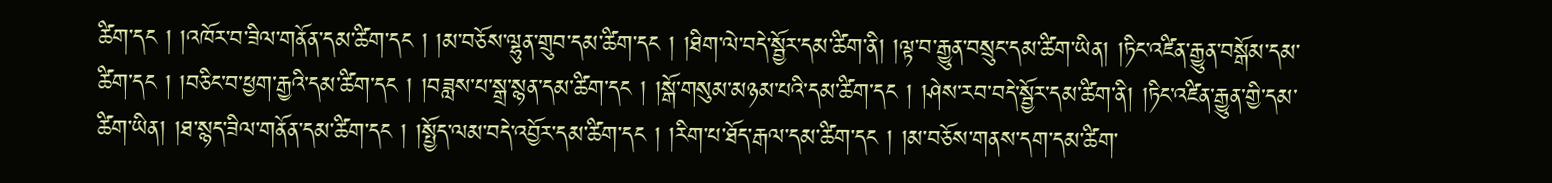ཚིག་དང ། །འཁོར་བ་ཟིལ་གནོན་དམ་ཚིག་དང ། །མ་བཅོས་ལྷུན་གྲུབ་དམ་ཚིག་དང ། །ཐིག་ལེ་བདེ་སྦྱོར་དམ་ཚིག་ནི། །ལྟ་བ་རྒྱུན་བསྲུང་དམ་ཚིག་ཡིན། །ཏིང་འཛིན་རྒྱུན་བསྒོམ་དམ་ཚིག་དང ། །བཅིང་བ་ཕྱག་རྒྱའི་དམ་ཚིག་དང ། །བཟླས་པ་སྒྲ་སྙན་དམ་ཚིག་དང ། །སྒོ་གསུམ་མཉམ་པའི་དམ་ཚིག་དང ། །ཤེས་རབ་བདེ་སྦྱོར་དམ་ཚིག་ནི། །ཏིང་འཛིན་རྒྱུན་གྱི་དམ་ཚིག་ཡིན། །ཐ་སྙད་ཟིལ་གནོན་དམ་ཚིག་དང ། །སྤྱོད་ལམ་བདེ་འབྱོར་དམ་ཚིག་དང ། །རིག་པ་ཐོད་རྒལ་དམ་ཚིག་དང ། །མ་བཅོས་གནས་དག་དམ་ཚིག་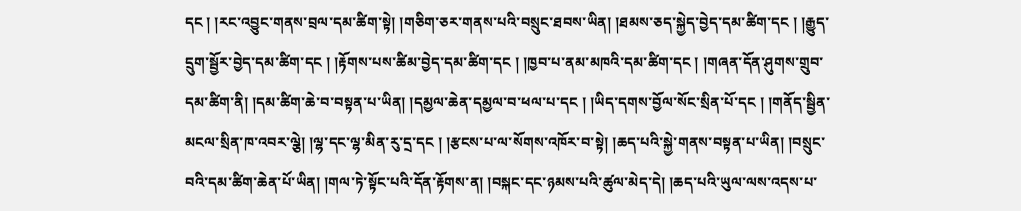དང ། །རང་འབྱུང་གནས་བྲལ་དམ་ཚིག་སྟེ། །གཅིག་ཅར་གནས་པའི་བསྲུང་ཐབས་ཡིན། །ཐམས་ཅད་སྐྱེད་བྱེད་དམ་ཚིག་དང ། །རྒྱུད་དྲུག་སྦྱོར་བྱེད་དམ་ཚིག་དང ། །རྟོགས་པས་ཚིམ་བྱེད་དམ་ཚིག་དང ། །ཁྱབ་པ་ནམ་མཁའི་དམ་ཚིག་དང ། །གཞན་དོན་ཤུགས་གྲུབ་དམ་ཚིག་ནི། །དམ་ཚིག་ཆེ་བ་བསྟན་པ་ཡིན། །དམྱལ་ཆེན་དམྱལ་བ་ཕལ་པ་དང ། །ཡིད་དགས་བྱོལ་སོང་སྲིན་པོ་དང ། །གནོད་སྦྱིན་མངལ་སྲིན་ཁ་འབར་ལྕེ། །ལྷ་དང་ལྷ་མིན་རུ་དྲ་དང ། །རྩངས་པ་ལ་སོགས་འཁོར་བ་སྟེ། །ཆད་པའི་སྐྱེ་གནས་བསྟན་པ་ཡིན། །བསྲུང་བའི་དམ་ཚིག་ཆེན་པོ་ཡིན། །གལ་ཏེ་སྟོང་པའི་དོན་རྟོགས་ན། །བསྐང་དང་ཉམས་པའི་ཚུལ་མེད་དེ། །ཆད་པའི་ཡུལ་ལས་འདས་པ་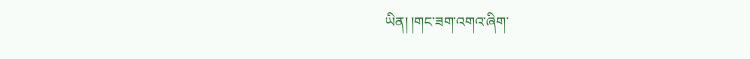ཡིན། །གང་ཟག་འགའ་ཞིག་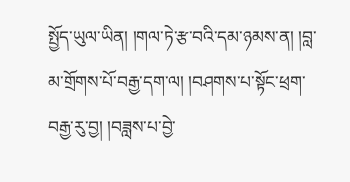སྤྱོད་ཡུལ་ཡིན། །གལ་ཏེ་རྩ་བའི་དམ་ཉམས་ན། །བླ་མ་གྲོགས་པོ་བརྒྱ་དག་ལ། །བཤགས་པ་སྟོང་ཕྲག་བརྒྱ་རུ་བྱ། །བཟླས་པ་བྱེ་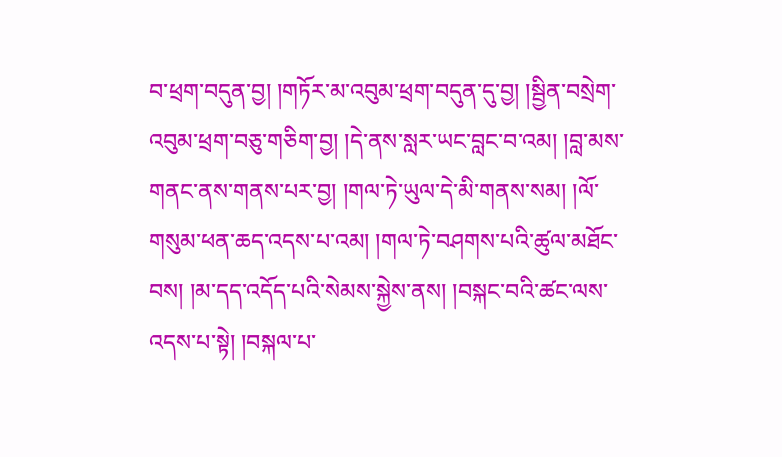བ་ཕྲག་བདུན་བྱ། །གཏོར་མ་འབུམ་ཕྲག་བདུན་དུ་བྱ། །སྦྱིན་བསྲེག་འབུམ་ཕྲག་བཅུ་གཅིག་བྱ། །དེ་ནས་སླར་ཡང་བླང་བ་འམ། །བླ་མས་གནང་ནས་གནས་པར་བྱ། །གལ་ཏེ་ཡུལ་དེ་མི་གནས་སམ། །ལོ་གསུམ་ཕན་ཆད་འདས་པ་འམ། །གལ་ཏེ་བཤགས་པའི་ཚུལ་མཐོང་བས། །མ་དད་འདོད་པའི་སེམས་སྐྱེས་ནས། །བསྐང་བའི་ཚང་ལས་འདས་པ་སྟེ། །བསྐལ་པ་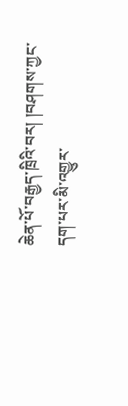ཆེན་པོ་བརྒྱད་ཁྲིའི་བར། །བཤགས་ཀྱང་དག་པར་མི་འགྱུར་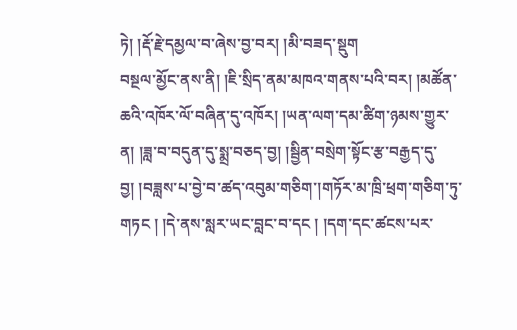ཏེ། །རྡོ་རྗེ་དམྱལ་བ་ཞེས་བྱ་བར། །མི་བཟད་སྡུག
བསྔལ་མྱོང་ནས་ནི། །ཇི་སྲིད་ནམ་མཁའ་གནས་པའི་བར། །མཚོན་ཆའི་འཁོར་ལོ་བཞིན་དུ་འཁོར། །ཡན་ལག་དམ་ཚིག་ཉམས་གྱུར་ན། །ཟླ་བ་བདུན་དུ་སྨྲ་བཅད་བྱ། །སྦྱིན་བསྲེག་སྟོང་རྩ་བརྒྱད་དུ་བྱ། །བཟླས་པ་བྱེ་བ་ཚད་འབུམ་གཅིག་།གཏོར་མ་ཁྲི་ཕྲག་གཅིག་ཏུ་གཏང ། །དེ་ནས་སླར་ཡང་བླང་བ་དང ། །དག་དང་ཚངས་པར་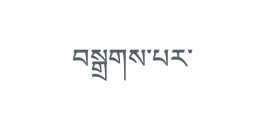བསྒྲགས་པར་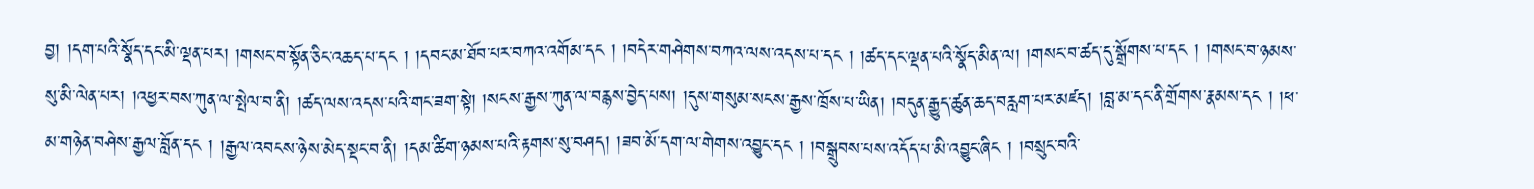བྱ། །དག་པའི་སྣོད་དང་མི་ལྡན་པར། །གསང་བ་སྟོན་ཅིང་འཆད་པ་དང ། །དབང་མ་ཐོབ་པར་བཀའ་འགོམ་དང ། །བདེར་གཤེགས་བཀའ་ལས་འདས་པ་དང ། །ཚད་དང་ལྡན་པའི་སྣོད་མིན་ལ། །གསང་བ་ཚད་དུ་སྒྲོགས་པ་དང ། །གསང་བ་ཉམས་སུ་མི་ལེན་པར། །འཕྱར་བས་ཀུན་ལ་སྤེལ་བ་ནི། །ཚད་ལས་འདས་པའི་གང་ཟག་སྟེ། །སངས་རྒྱས་ཀུན་ལ་བརྙས་བྱེད་པས། །དུས་གསུམ་སངས་རྒྱས་ཁྲོས་པ་ཡིན། །བདུན་རྒྱུད་ཚུན་ཆད་བརླག་པར་མཛད། །བླ་མ་དང་ནི་གྲོགས་རྣམས་དང ། །ཕ་མ་གཉེན་བཤེས་རྒྱལ་བློན་དང ། །རྒྱལ་འབངས་ཉེས་མེད་སྡང་བ་ནི། །དམ་ཚིག་ཉམས་པའི་རྟགས་སུ་བཤད། །ཟབ་མོ་དག་ལ་གེགས་འབྱུང་དང ། །བསྒྲུབས་པས་འདོད་པ་མི་འབྱུང་ཞིང ། །བསྲུང་བའི་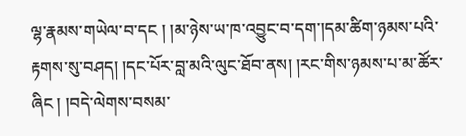ལྷ་རྣམས་གཡེལ་བ་དང ། །མ་ཉེས་ཡ་ཁ་འབྱུང་བ་དག་།དམ་ཚིག་ཉམས་པའི་རྟགས་སུ་བཤད། །དང་པོར་བླ་མའི་ལུང་ཐོབ་ནས། །རང་གིས་ཉམས་པ་མ་ཚོར་ཞིང ། །བདེ་ལེགས་བསམ་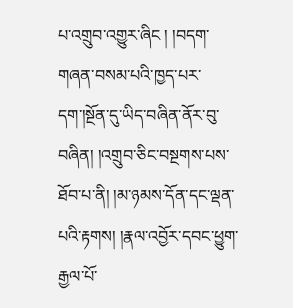པ་འགྲུབ་འགྱུར་ཞིང ། །བདག་གཞན་བསམ་པའི་ཁྱད་པར་དག་།སྔོན་དུ་ཡིད་བཞིན་ནོར་བུ་བཞིན། །འགྲུབ་ཅིང་བསྔགས་པས་ཐོབ་པ་ནི། །མ་ཉམས་དོན་དང་ལྡན་པའི་རྟགས། །རྣལ་འབྱོར་དབང་ཕྱུག་རྒྱལ་པོ་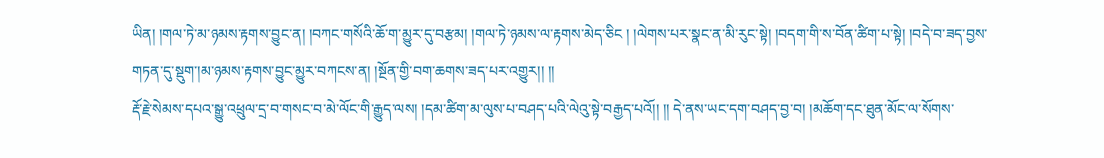ཡིན། །གལ་ཏེ་མ་ཉམས་རྟགས་བྱུང་ན། །བཀང་གསོའི་ཆོ་ག་མྱུར་དུ་བརྩམ། །གལ་ཏེ་ཉམས་ལ་རྟགས་མེད་ཅིང ། །ལེགས་པར་སྣང་ན་མི་རུང་སྟེ། །བདག་གི་ས་བོན་ཚིག་པ་སྟེ། །བདེ་བ་ཟད་བྱས་གཏན་དུ་སྡུག་།མ་ཉམས་རྟགས་བྱུང་མྱུར་བཀངས་ན། །སྔོན་གྱི་བག་ཆགས་ཟད་པར་འགྱུར།། །།
རྡོ་རྗེ་སེམས་དཔའ་སྒྱུ་འཕྲུལ་དྲ་བ་གསང་བ་མེ་ལོང་གི་རྒྱུད་ལས། །དམ་ཚིག་མ་ལུས་པ་བཤད་པའི་ལེའུ་སྟེ་བརྒྱད་པའོ།། །། དེ་ནས་ཡང་དག་བཤད་བྱ་བ། །མཆོག་དང་ཐུན་མོང་ལ་སོགས་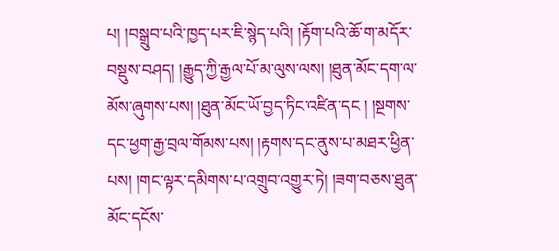པ། །བསྒྲུབ་པའི་ཁྱད་པར་ཇི་སྙེད་པའི། །རྟོག་པའི་ཆོ་ག་མདོར་བསྡུས་བཤད། །རྒྱུད་ཀྱི་རྒྱལ་པོ་མ་ལུས་ལས། །ཐུན་མོང་དག་ལ་མོས་ཞུགས་པས། །ཐུན་མོང་ཡོ་བྱད་ཏིང་འཛིན་དང ། །སྔགས་དང་ཕྱག་རྒྱ་བྲལ་གོམས་པས། །རྟགས་དང་ནུས་པ་མཐར་ཕྱིན་པས། །གང་ལྟར་དམིགས་པ་འགྲུབ་འགྱུར་ཏེ། །ཟག་བཅས་ཐུན་མོང་དངོས་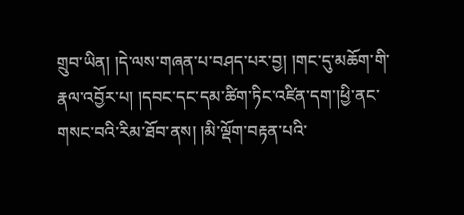གྲུབ་ཡིན། །དེ་ལས་གཞན་པ་བཤད་པར་བྱ། །གང་དུ་མཆོག་གི་རྣལ་འབྱོར་པ། །དབང་དང་དམ་ཚིག་ཏིང་འཛིན་དག་།ཕྱི་ནང་གསང་བའི་རིམ་ཐོབ་ནས། །མི་ལྡོག་བརྟན་པའི་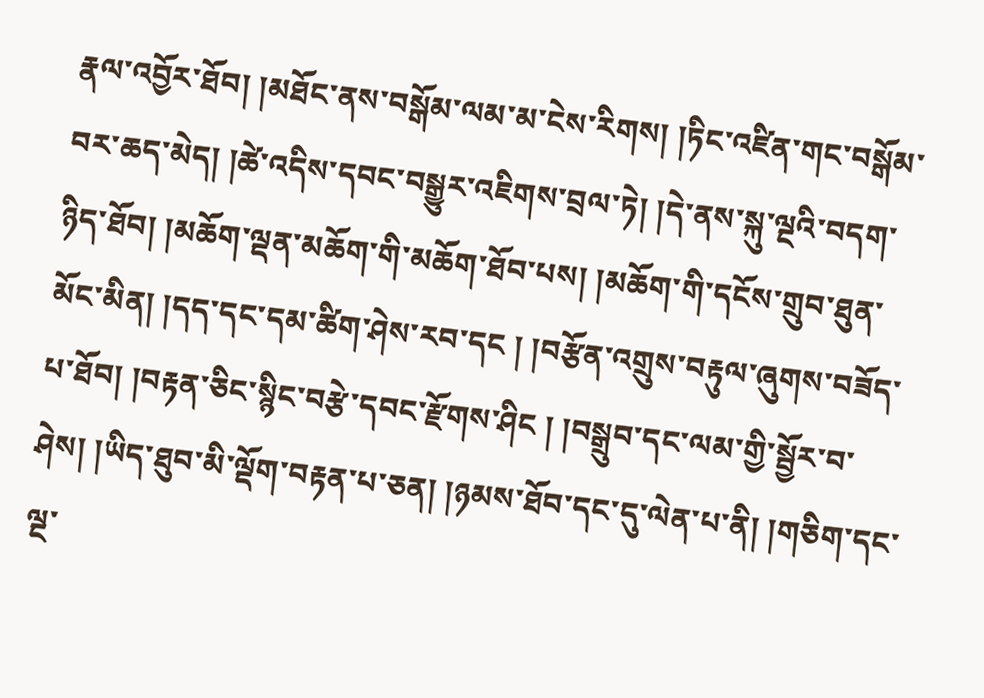རྣལ་འབྱོར་ཐོབ། །མཐོང་ནས་བསྒོམ་ལམ་མ་ངེས་རིགས། །ཏིང་འཛིན་གང་བསྒོམ་བར་ཆད་མེད། །ཚེ་འདིས་དབང་བསྒྱུར་འཇིགས་བྲལ་ཏེ། །དེ་ནས་སྐུ་ལྔའི་བདག་ཉིད་ཐོབ། །མཆོག་ལྡན་མཆོག་གི་མཆོག་ཐོབ་པས། །མཆོག་གི་དངོས་གྲུབ་ཐུན་མོང་མིན། །དད་དང་དམ་ཚིག་ཤེས་རབ་དང ། །བརྩོན་འགྲུས་བརྟུལ་ཞུགས་བཟོད་པ་ཐོབ། །བརྟན་ཅིང་སྙིང་བརྩེ་དབང་རྫོགས་ཤིང ། །བསྒྲུབ་དང་ལམ་གྱི་སྦྱོར་བ་ཤེས། །ཡིད་ཐུབ་མི་ལྡོག་བརྟན་པ་ཅན། །ཉམས་ཐོབ་དང་དུ་ལེན་པ་ནི། །གཅིག་དང་ལྔ་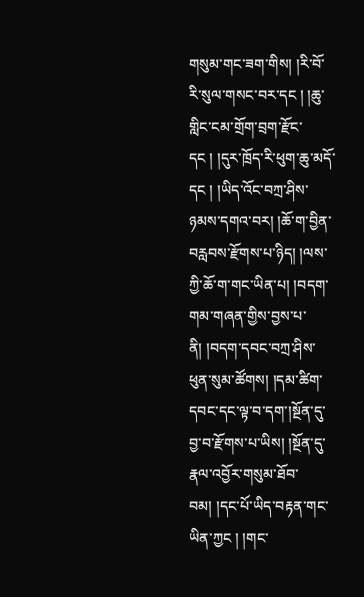གསུམ་གང་ཟག་གིས། །རི་བོ་རི་སུལ་གསང་བར་དང ། །ཆུ་གླིང་ངམ་གྲོག་བྲག་རྫོང་དང ། །དུར་ཁྲོད་རི་ཕུག་ཆུ་མདོ་དང ། །ཡིད་འོང་བཀྲ་ཤིས་ཉམས་དགའ་བར། །ཆོ་ག་བྱིན་བརླབས་རྫོགས་པ་ཉིད། །ལས་ཀྱི་ཆོ་ག་གང་ཡིན་པ། །བདག་གམ་གཞན་གྱིས་བྱས་པ་ནི། །བདག་དབང་བཀྲ་ཤིས་ཕུན་སུམ་ཚོགས། །དམ་ཚིག་དབང་དང་ལྟ་བ་དག་།སྔོན་དུ་བྱ་བ་རྫོགས་པ་ཡིས། །སྔོན་དུ་རྣལ་འབྱོར་གསུམ་ཐོབ་བམ། །དང་པོ་ཡིད་བརྟན་གང་ཡིན་ཀྱང ། །གང་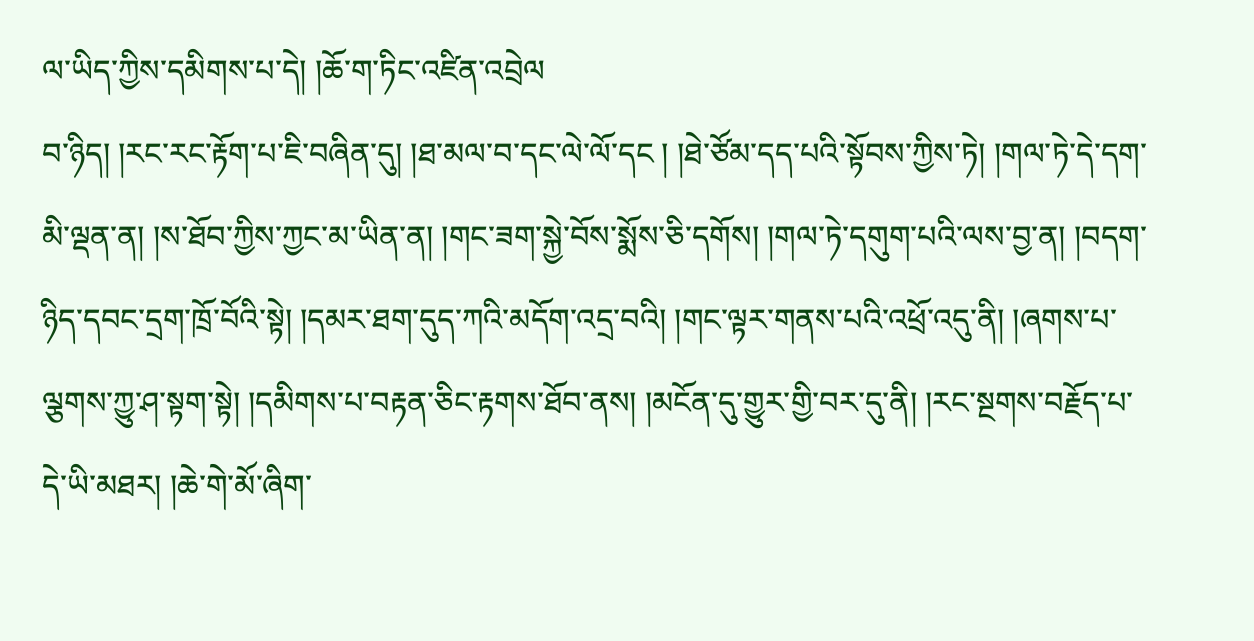ལ་ཡིད་ཀྱིས་དམིགས་པ་དེ། །ཆོ་ག་ཏིང་འཛིན་འབྲེལ
བ་ཉིད། །རང་རང་རྟོག་པ་ཇི་བཞིན་དུ། །ཐ་མལ་བ་དང་ལེ་ལོ་དང ། །ཐེ་ཙོམ་དད་པའི་སྟོབས་ཀྱིས་ཏེ། །གལ་ཏེ་དེ་དག་མི་ལྡན་ན། །ས་ཐོབ་ཀྱིས་ཀྱང་མ་ཡིན་ན། །གང་ཟག་སྐྱེ་བོས་སྨོས་ཅི་དགོས། །གལ་ཏེ་དགུག་པའི་ལས་བྱ་ན། །བདག་ཉིད་དབང་དྲག་ཁྲོ་བོའི་སྟེ། །དམར་ཐག་དུད་ཀའི་མདོག་འདྲ་བའི། །གང་ལྟར་གནས་པའི་འཕྲོ་འདུ་ནི། །ཞགས་པ་ལྕགས་ཀྱུ་ཤ་སྟག་སྟེ། །དམིགས་པ་བརྟན་ཅིང་རྟགས་ཐོབ་ནས། །མངོན་དུ་གྱུར་གྱི་བར་དུ་ནི། །རང་སྔགས་བརྗོད་པ་དེ་ཡི་མཐར། །ཆེ་གེ་མོ་ཞིག་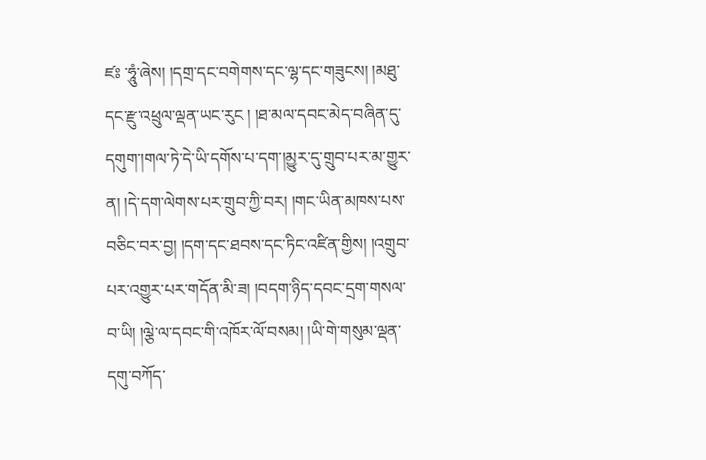ཛཿ ་ཧཱུཾ་ཞེས། །དགྲ་དང་བགེགས་དང་ལྷ་དང་གཟུངས། །མཐུ་དང་རྫུ་འཕྲུལ་ལྡན་ཡང་རུང ། །ཐ་མལ་དབང་མེད་བཞིན་དུ་དགུག་།གལ་ཏེ་དེ་ཡི་དགོས་པ་དག་།མྱུར་དུ་གྲུབ་པར་མ་གྱུར་ན། །དེ་དག་ལེགས་པར་གྲུབ་ཀྱི་བར། །གང་ཡིན་མཁས་པས་བཅིང་བར་བྱ། །དག་དང་ཐབས་དང་ཏིང་འཛིན་གྱིས། །འགྲུབ་པར་འགྱུར་པར་གདོན་མི་ཟ། །བདག་ཉིད་དབང་དྲག་གསལ་བ་ཡི། །ལྕེ་ལ་དབང་གི་འཁོར་ལོ་བསམ། །ཡི་གེ་གསུམ་ལྡན་དགུ་བཀོད་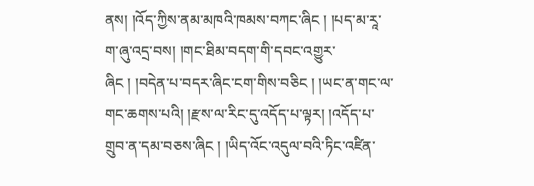ནས། །འོད་ཀྱིས་ནམ་མཁའི་ཁམས་བཀང་ཞིང ། །པད་མ་རཱ་ག་ཞུ་འདྲ་བས། །གང་ཐིམ་བདག་གི་དབང་འགྱུར་ཞིང ། །བདེན་པ་བདར་ཞིང་ངག་གིས་བཅིང ། །ཡང་ན་གང་ལ་གང་ཆགས་པའི། །རྫས་ལ་རིང་དུ་འདོད་པ་ལྟར། །འདོད་པ་གྲུབ་ན་དམ་བཅས་ཞིང ། །ཡིད་འོང་འདུལ་བའི་ཏིང་འཛིན་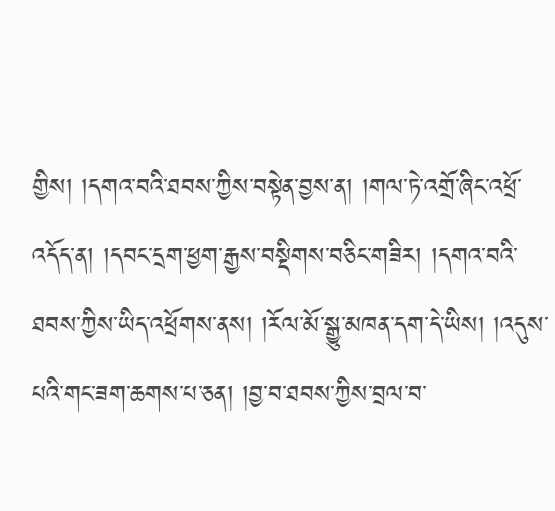གྱིས། །དགའ་བའི་ཐབས་ཀྱིས་བསྟེན་བྱས་ན། །གལ་ཏེ་འགྲོ་ཞིང་འཕྲོ་འདོད་ན། །དབང་དྲག་ཕྱག་རྒྱས་བསྡིགས་བཅིང་གཟིར། །དགའ་བའི་ཐབས་ཀྱིས་ཡིད་འཕྲོགས་ནས། །རོལ་མོ་སྒྱུ་མཁན་དག་དེ་ཡིས། །འདུས་པའི་གང་ཟག་ཆགས་པ་ཅན། །བྱ་བ་ཐབས་ཀྱིས་བྲལ་བ་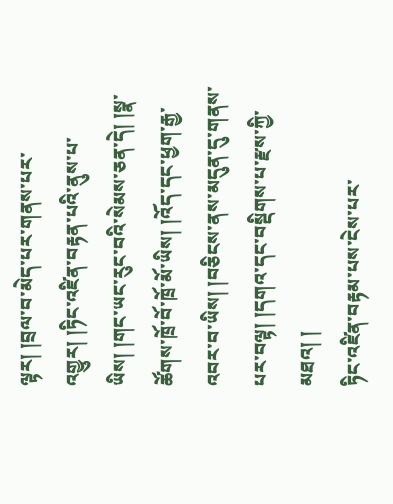ལྟར། །བྲལ་བ་མེད་པར་གནས་པར་འགྱུར། །ཏིང་འཛིན་བརྟན་པའི་ནུས་པ་ཡིས། །གང་ཡང་རུང་བའི་སེམས་ཅན་དེ། །སྣ་ཚོགས་ཁྲོ་བོ་ཁྲོ་མོ་ཡིས། །འོད་དང་ཕྱག་རྒྱ་འབར་བ་ཡིས། །བཅིངས་ནས་མདུན་དུ་གནས་པར་བལྟ། །དགའ་དང་བསྡིགས་པ་རྫས་ཀྱི་མཐའ། །
ཏིང་འཛིན་བརྟམ་པས་ངེས་པར་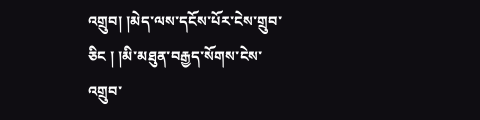འགྲུབ། །མེད་ལས་དངོས་པོར་ངེས་གྲུབ་ཅིང ། །མི་མཐུན་བརྒྱད་སོགས་ངེས་འགྲུབ་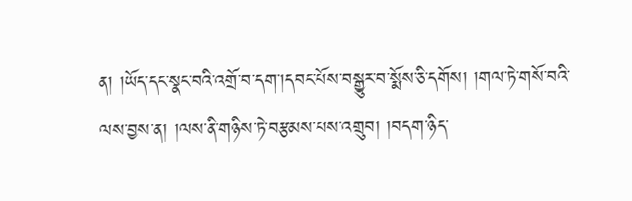ན། །ཡོད་དང་སྣང་བའི་འགྲོ་བ་དག་།དབང་པོས་བསྒྱུར་བ་སྨོས་ཅི་དགོས། །གལ་ཏེ་གསོ་བའི་ལས་བྱས་ན། །ལས་ནི་གཉིས་ཏེ་བརྩམས་པས་འགྲུབ། །བདག་ཉིད་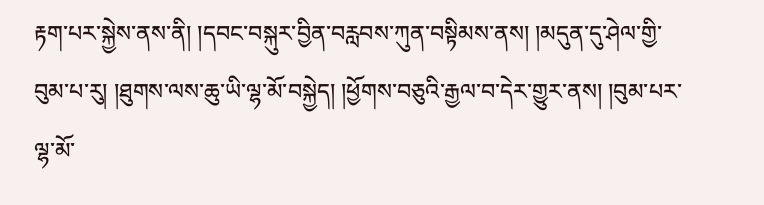རྟག་པར་སྐྱེས་ནས་ནི། །དབང་བསྐུར་བྱིན་བརླབས་ཀུན་བསྟིམས་ནས། །མདུན་དུ་ཤེལ་གྱི་བུམ་པ་རུ། །ཐུགས་ལས་ཆུ་ཡི་ལྷ་མོ་བསྐྱེད། །ཕྱོགས་བཅུའི་རྒྱལ་བ་དེར་གྱུར་ནས། །བུམ་པར་ལྷ་མོ་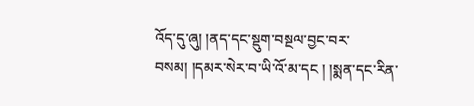འོད་དུ་ཞུ། །ནད་དང་སྡུག་བསྔལ་བྱང་བར་བསམ། །དམར་སེར་བ་ཡི་འོ་མ་དང ། །སྨན་དང་རིན་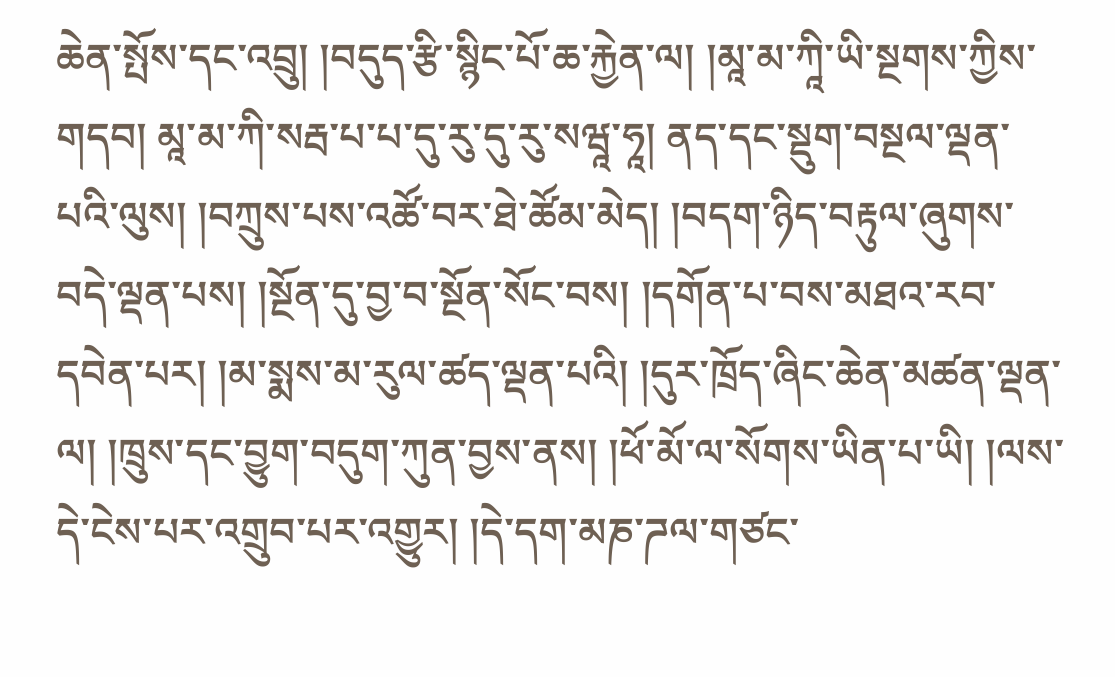ཆེན་སྤོས་དང་འབྲུ། །བདུད་རྩི་སྙིང་པོ་ཆ་རྐྱེན་ལ། །མཱ་མ་ཀཱི་ཡི་སྔགས་ཀྱིས་གདབ། མཱ་མ་ཀི་སརྦ་པ་པ་དུ་རུ་དུ་རུ་སཝཱ་ཧཱ། ནད་དང་སྡུག་བསྔལ་ལྡན་པའི་ལུས། །བཀྲུས་པས་འཚོ་བར་ཐེ་ཚོམ་མེད། །བདག་ཉིད་བརྟུལ་ཞུགས་བདེ་ལྡན་པས། །སྔོན་དུ་བྱ་བ་སྔོན་སོང་བས། །དགོན་པ་བས་མཐའ་རབ་དབེན་པར། །མ་སྨས་མ་རུལ་ཚད་ལྡན་པའི། །དུར་ཁྲོད་ཞིང་ཆེན་མཚན་ལྡན་ལ། །ཁྲུས་དང་བྱུག་བདུག་ཀུན་བྱས་ནས། །ཕོ་མོ་ལ་སོགས་ཡིན་པ་ཡི། །ལས་དེ་ངེས་པར་འགྲུབ་པར་འགྱུར། །དེ་དག་མཎ་ཌལ་གཙང་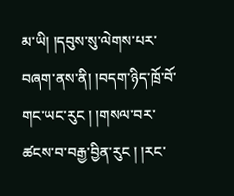མ་ཡི། །དབུས་སུ་ལེགས་པར་བཞག་ནས་ནི། །བདག་ཉིད་ཁྲོ་བོ་གང་ཡང་རུང ། །གསལ་བར་ཚངས་བ་བརྒྱ་བྱིན་རུང ། །རང་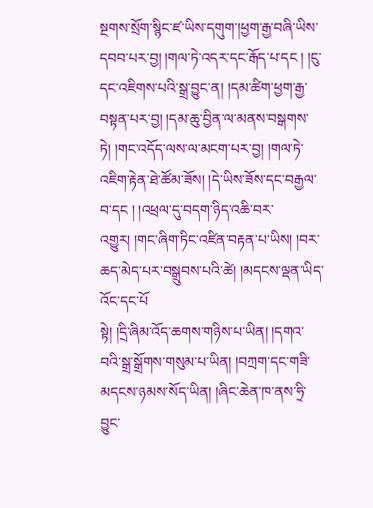སྔགས་སྲོག་སྙིང་ཛ་ཡིས་དགུག་།ཕྱག་རྒྱ་བཞི་ཡིས་དབབ་པར་བྱ། །གལ་ཏེ་འདར་དང་རྒོད་པ་དང ། །ངུ་དང་འཇིགས་པའི་སྒྲ་བྱུང་ན། །དམ་ཚིག་ཕྱག་རྒྱ་བསྟན་པར་བྱ། །དམ་ཆུ་བྱིན་ལ་མནས་བསྒགས་ཏེ། །གང་འདོད་ལས་ལ་མངག་པར་བྱ། །གལ་ཏེ་འཇིག་རྟེན་ཐེ་ཚོམ་ཟོས། །དེ་ཡིས་ཟོས་དང་བརྒྱལ་བ་དང ། །འཕྲལ་དུ་བདག་ཉིད་འཆི་བར་འགྱུར། །གང་ཞིག་ཏིང་འཛིན་བརྟན་པ་ཡིས། །བར་ཆད་མེད་པར་བསྒྲུབས་པའི་ཚེ། །མདངས་ལྡན་ཡིད་འོང་དང་པོ
སྟེ། །དྲི་ཞིམ་འོད་ཆགས་གཉིས་པ་ཡིན། །དགའ་བའི་སྒྲ་སྒྲོགས་གསུམ་པ་ཡིན། །བཀྲག་དང་གཟི་མདངས་ཉམས་སོད་ཡིན། །ཞིང་ཆེན་ཁ་ནས་ཧྲི་བྱུང་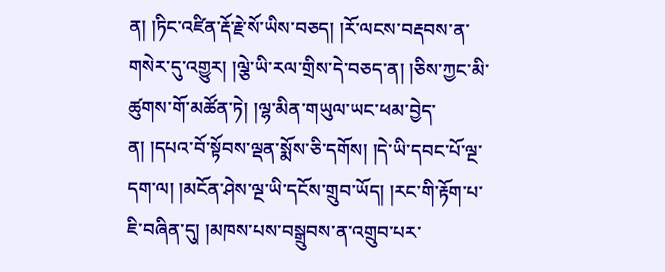ན། །ཏིང་འཛིན་རྡོ་རྗེ་སོ་ཡིས་བཅད། །རོ་ལངས་བརྡབས་ན་གསེར་དུ་འགྱུར། །ལྕེ་ཡི་རལ་གྲིས་དེ་བཅད་ན། །ཅིས་ཀྱང་མི་ཚུགས་གོ་མཚོན་ཏེ། །ལྷ་མིན་གཡུལ་ཡང་ཕམ་བྱེད་ན། །དཔའ་བོ་སྟོབས་ལྡན་སྨོས་ཅི་དགོས། །དེ་ཡི་དབང་པོ་ལྔ་དག་ལ། །མངོན་ཤེས་ལྔ་ཡི་དངོས་གྲུབ་ཡོད། །རང་གི་རྟོག་པ་ཇི་བཞིན་དུ། །མཁས་པས་བསྒྲུབས་ན་འགྲུབ་པར་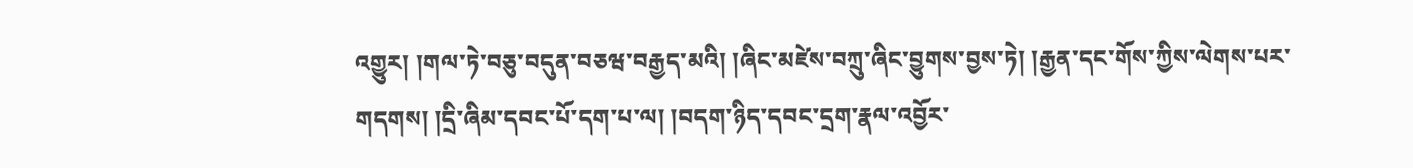འགྱུར། །གལ་ཏེ་བཅུ་བདུན་བཅཝ་བརྒྱད་མའི། །ཞིང་མཛེས་བཀྲུ་ཞིང་བྱུགས་བྱས་ཏེ། །རྒྱན་དང་གོས་ཀྱིས་ལེགས་པར་གདགས། །དྲི་ཞིམ་དབང་པོ་དག་པ་ལ། །བདག་ཉིད་དབང་དྲག་རྣལ་འབྱོར་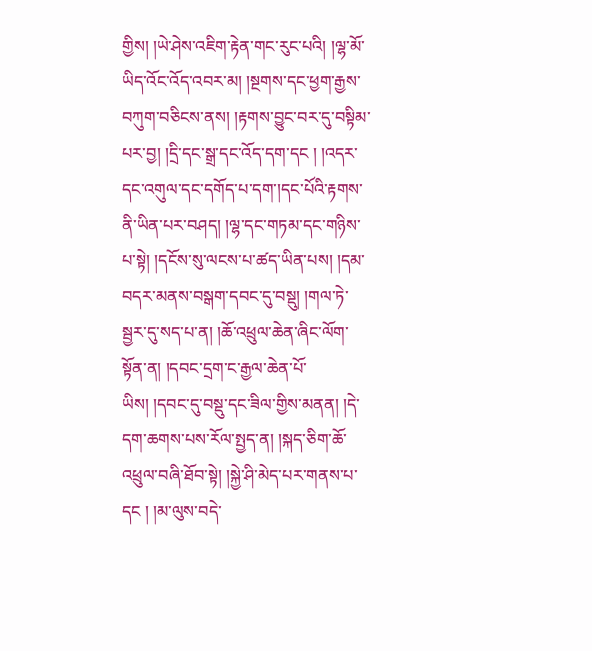གྱིས། །ཡེ་ཤེས་འཇིག་རྟེན་གང་རུང་པའི། །ལྷ་མོ་ཡིད་འོང་འོད་འབར་མ། །སྔགས་དང་ཕྱག་རྒྱས་བཀུག་བཅིངས་ནས། །རྟགས་བྱུང་བར་དུ་བསྟིམ་པར་བྱ། །དྲི་དང་སྒྲ་དང་འོད་དག་དང ། །འདར་དང་འགུལ་དང་དགོད་པ་དག་།དང་པོའི་རྟགས་ནི་ཡིན་པར་བཤད། །ལྷ་དང་གཏམ་དང་གཉིས་པ་སྟེ། །དངོས་སུ་ལངས་པ་ཚད་ཡིན་པས། །དམ་བདར་མནས་བསྒག་དབང་དུ་བསྡུ། །གལ་ཏེ་སྦྱར་དུ་སད་པ་ན། །ཆོ་འཕྲུལ་ཆེན་ཞིང་ལོག་སྟོན་ན། །དབང་དྲག་ང་རྒྱལ་ཆེན་པོ་ཡིས། །དབང་དུ་བསྡུ་དང་ཟིལ་གྱིས་མནན། །དེ་དག་ཆགས་པས་རོལ་སྤྱད་ན། །སྐད་ཅིག་ཆོ་འཕྲུལ་བཞི་ཐོབ་སྟེ། །སྐྱེ་ཤི་མེད་པར་གནས་པ་དང ། །མ་ལུས་བདེ་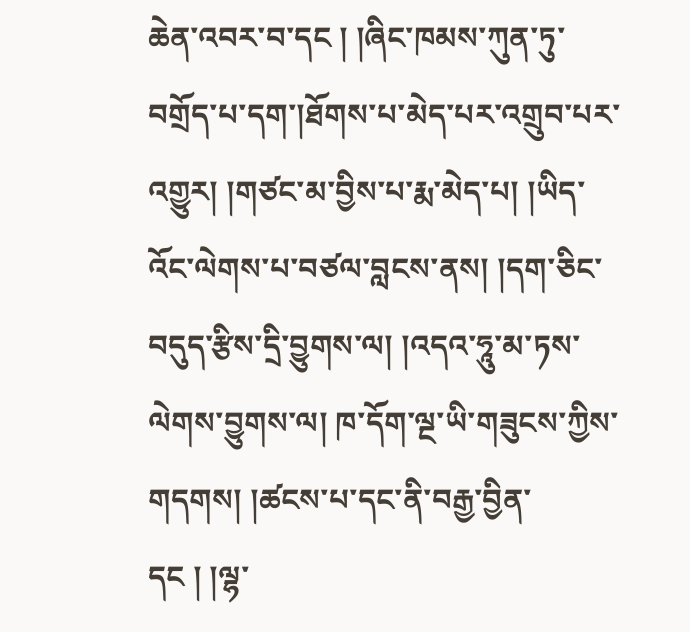ཆེན་འབར་བ་དང ། །ཞིང་ཁམས་ཀུན་ཏུ་བགྲོད་པ་དག་།ཐོགས་པ་མེད་པར་འགྲུབ་པར་འགྱུར། །གཙང་མ་བྱིས་པ་རྨ་མེད་པ། །ཡིད་འོང་ལེགས་པ་བཙལ་བླངས་ནས། །དག་ཅིང་བདུད་རྩིས་དྲི་བྱུགས་ལ། །འདའ་ཧཱུ་མ་ཏས་ལེགས་བྱུགས་ལ། ཁ་དོག་ལྔ་ཡི་གཟུངས་ཀྱིས་གདགས། །ཚངས་པ་དང་ནི་བརྒྱ་བྱིན་དང ། །ལྷ་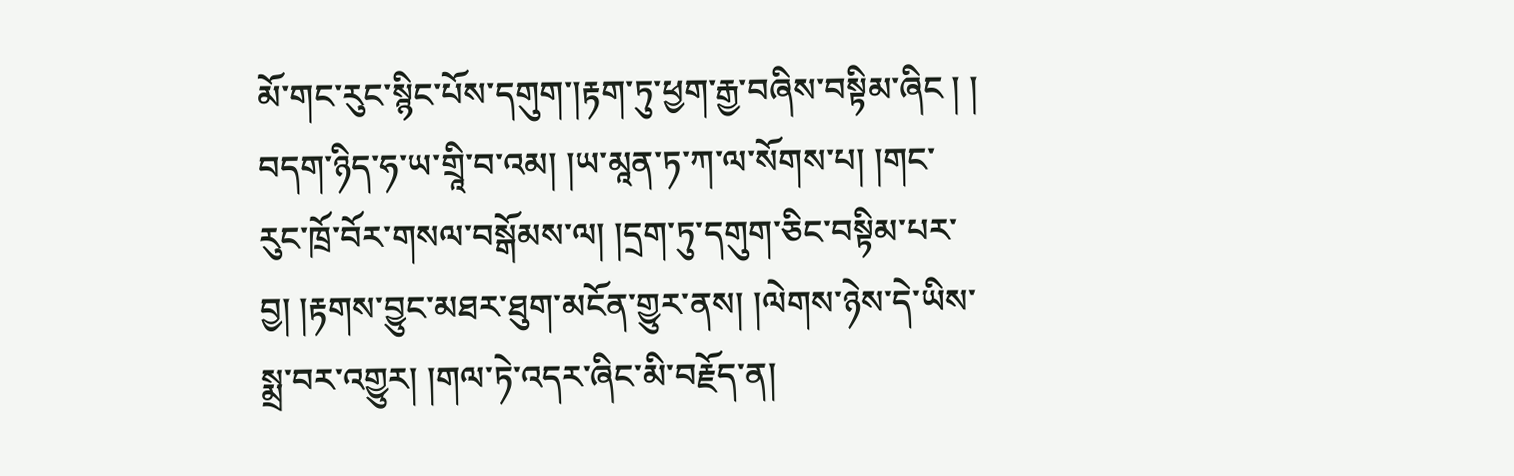མོ་གང་རུང་སྙིང་པོས་དགུག་།རྟག་ཏུ་ཕྱག་རྒྱ་བཞིས་བསྟིམ་ཞིང ། །
བདག་ཉིད་ཧ་ཡ་གྲཱི་བ་འམ། །ཡ་མཱན་ཏ་ཀ་ལ་སོགས་པ། །གང་རུང་ཁྲོ་བོར་གསལ་བསྒོམས་ལ། །དྲག་ཏུ་དགུག་ཅིང་བསྟིམ་པར་བྱ། །རྟགས་བྱུང་མཐར་ཐུག་མངོན་གྱུར་ནས། །ལེགས་ཉེས་དེ་ཡིས་སྨྲ་བར་འགྱུར། །གལ་ཏེ་འདར་ཞིང་མི་བརྗོད་ན།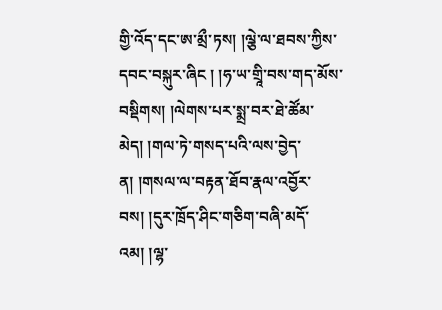གྱི་འོད་དང་ཨ་མྲྀ་ཏས། །ལྕེ་ལ་ཐབས་ཀྱིས་དབང་བསྐུར་ཞིང ། །ཧ་ཡ་གྲཱི་བས་གད་མོས་བསྡིགས། །ལེགས་པར་སྨྲ་བར་ཐེ་ཚོམ་མེད། །གལ་ཏེ་གསད་པའི་ལས་བྱེད་ན། །གསལ་ལ་བརྟན་ཐོབ་རྣལ་འབྱོར་བས། །དུར་ཁྲོད་ཤིང་གཅིག་བཞི་མདོ་འམ། །ལྷ་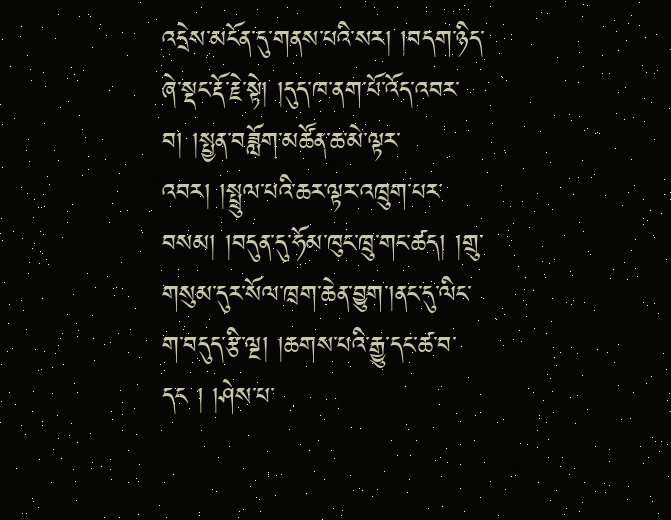འདྲེས་མངོན་དུ་གནས་པའི་སར། །བདག་ཉིད་ཞེ་སྡང་རྡོ་རྗེ་སྟེ། །དུད་ཁ་ནག་པོ་འོད་འབར་བ། །སྤྱན་བཟློག་མཚོན་ཆ་མེ་ལྟར་འབར། །སྤྲུལ་པའི་ཆར་ལྟར་འཁྲུག་པར་བསམ། །བདུན་དུ་ཧོམ་ཁུང་ཁྲུ་གང་ཚད། །གྲུ་གསུམ་དུར་སོལ་ཁྲག་ཆེན་བྱུག་།ནང་དུ་ལིང་ག་བདུད་རྩི་ལྔ། །ཆགས་པའི་རྒྱུ་དང་ཚ་བ་དང ། །ཤེས་པ་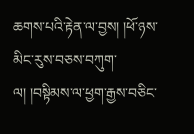ཆགས་པའི་རྟེན་ལ་བྱས། །ཕོ་ཉས་མིང་རུས་བཅས་བཀུག་ལ། །བསྟིམས་ལ་ཕྱག་རྒྱས་བཅིང་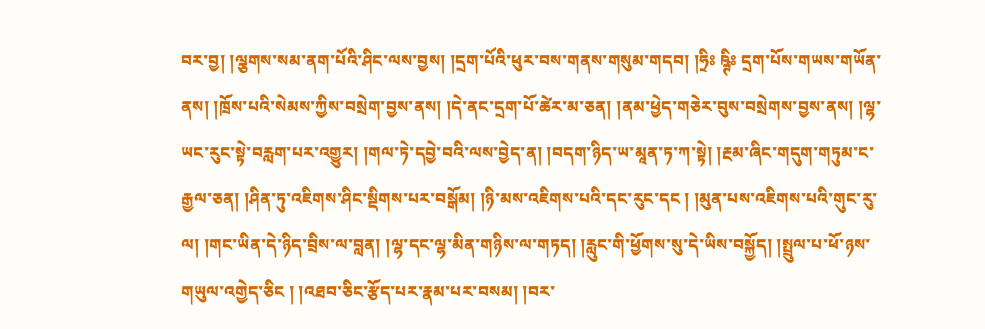བར་བྱ། །ལྕགས་སམ་ནག་པོའི་ཤིང་ལས་བྱས། །དྲག་པོའི་ཕུར་བས་གནས་གསུམ་གདབ། །ཧྲིཿ ཥྚིཿ དྲག་པོས་གཡས་གཡོན་ནས། །ཁྲོས་པའི་སེམས་ཀྱིས་བསྲེག་བྱས་ནས། །དེ་ནང་དྲག་པོ་ཚེར་མ་ཅན། །ནམ་ཕྱེད་གཅེར་བུས་བསྲེགས་བྱས་ནས། །ལྷ་ཡང་རུང་སྟེ་བརླག་པར་འགྱུར། །གལ་ཏེ་དབྱེ་བའི་ལས་བྱེད་ན། །བདག་ཉིད་ཡ་མཱན་ཏ་ཀ་སྟེ། །རྔམ་ཞིང་གདུག་གཏུམ་ང་རྒྱལ་ཅན། །ཤིན་ཏུ་འཇིགས་ཤིང་སྡིགས་པར་བསྒོམ། །ཉི་མས་འཇིགས་པའི་དང་རུང་དང ། །མུན་པས་འཇིགས་པའི་གུང་རུ་ལ། །གང་ཡིན་དེ་ཉིད་བྲིས་ལ་བླན། །ལྷ་དང་ལྷ་མིན་གཉིས་ལ་གཏད། །རླུང་གི་ཕྱོགས་སུ་དེ་ཡིས་བསྐྱོད། །སྤྲུལ་པ་ཕོ་ཉས་གཡུལ་འགྱེད་ཅིང ། །འཐབ་ཅིང་རྩོད་པར་རྣམ་པར་བསམ། །བར་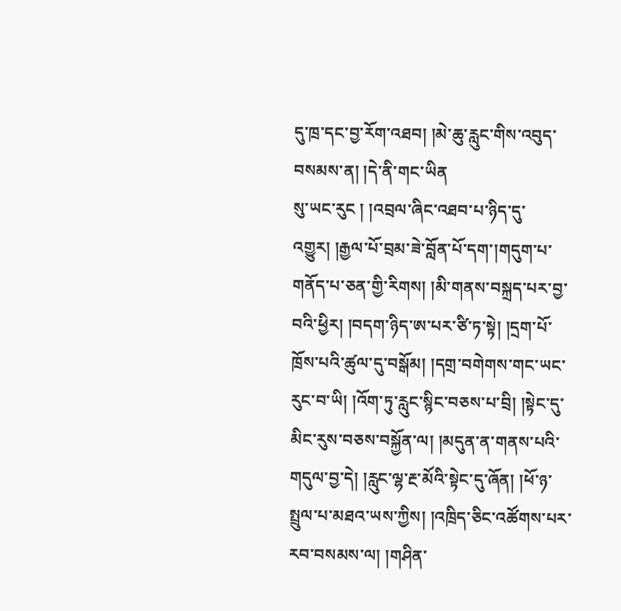དུ་ཁྲ་དང་བྱ་རོག་འཐབ། །མེ་ཆུ་རླུང་གིས་འབུད་བསམས་ན། །དེ་ནི་གང་ཡིན
སུ་ཡང་རུང ། །འབྲལ་ཞིང་འཐབ་པ་ཉིད་དུ་འགྱུར། །རྒྱལ་པོ་བྲམ་ཟེ་བློན་པོ་དག་།གདུག་པ་གནོད་པ་ཅན་གྱི་རིགས། །མི་གནས་བསྐྲད་པར་བྱ་བའི་ཕྱིར། །བདག་ཉིད་ཨ་པར་ཙི་ཏ་སྟེ། །དྲག་པོ་ཁྲོས་པའི་ཚུལ་དུ་བསྒོམ། །དགྲ་བགེགས་གང་ཡང་རུང་བ་ཡི། །འོག་ཏུ་རླུང་སྙིང་བཅས་པ་བྲི། །སྟེང་དུ་མིང་རུས་བཅས་བསྐྱོན་ལ། །མདུན་ན་གནས་པའི་གདུལ་བྱ་དེ། །རླུང་ལྷ་རྔ་མོའི་སྟེང་དུ་ཞོན། །ཕོ་ཉ་སྤྲུལ་པ་མཐའ་ཡས་ཀྱིས། །འཁྲིད་ཅིང་འཚོགས་པར་རབ་བསམས་ལ། །གཤིན་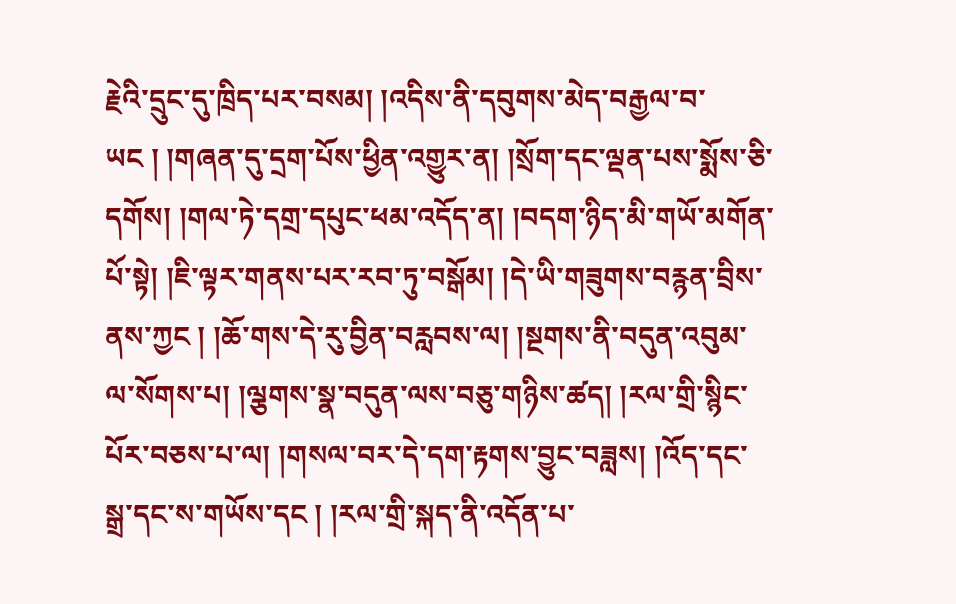རྗེའི་དྲུང་དུ་ཁྲིད་པར་བསམ། །འདིས་ནི་དབུགས་མེད་བརྒྱལ་བ་ཡང ། །གཞན་དུ་དྲག་པོས་ཕྱིན་འགྱུར་ན། །སྲོག་དང་ལྡན་པས་སྨོས་ཅི་དགོས། །གལ་ཏེ་དགྲ་དཔུང་ཕམ་འདོད་ན། །བདག་ཉིད་མི་གཡོ་མགོན་པོ་སྟེ། །ཇི་ལྟར་གནས་པར་རབ་ཏུ་བསྒོམ། །དེ་ཡི་གཟུགས་བརྙན་བྲིས་ནས་ཀྱང ། །ཆོ་གས་དེ་རུ་བྱིན་བརླབས་ལ། །སྔགས་ནི་བདུན་འབུམ་ལ་སོགས་པ། །ལྕགས་སྣ་བདུན་ལས་བཅུ་གཉིས་ཚད། །རལ་གྲི་སྙིང་པོར་བཅས་པ་ལ། །གསལ་བར་དེ་དག་རྟགས་བྱུང་བཟླས། །འོད་དང་སྒྲ་དང་ས་གཡོས་དང ། །རལ་གྲི་སྐད་ནི་འདོན་པ་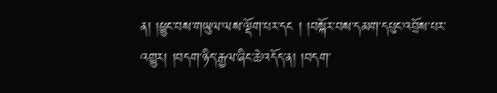ན། །ཕྱུང་བས་གཡུལ་ལས་ལྡོག་པར་དང ། །བསྐོར་བས་དམག་དཔུང་འབྲོས་པར་འགྱུར། །བདག་ཉིད་རྒྱལ་ཞིང་ཆེ་འདོད་ན། །བདག་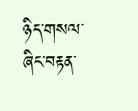ཉིད་གསལ་ཞིང་བརྟན་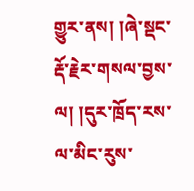གྱུར་ནས། །ཞེ་སྡང་རྡོ་རྗེར་གསལ་བྱས་ལ། །དུར་ཁྲོད་རས་ལ་མིང་རུས་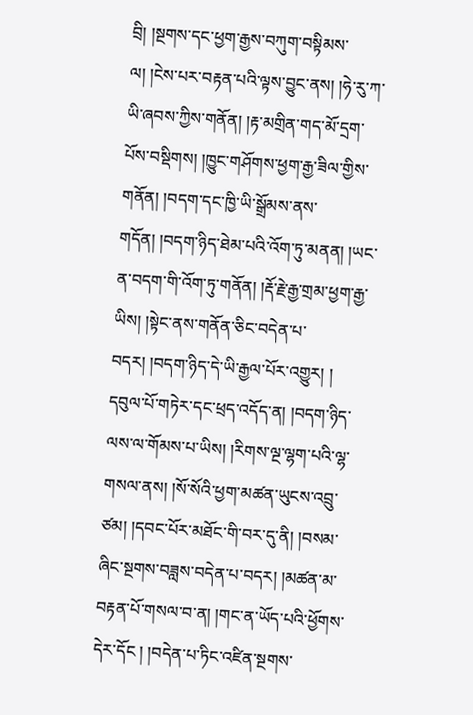བྲི། །སྔགས་དང་ཕྱག་རྒྱས་བཀུག་བསྟིམས་ལ། །ངེས་པར་བརྟན་པའི་ལྟས་བྱུང་ནས། །ཧེ་རུ་ཀ་ཡི་ཞབས་ཀྱིས་གནོན། །རྟ་མགྲིན་གད་མོ་དྲག་པོས་བསྡིགས། །ཁྱུང་གཤོགས་ཕྱག་རྒྱ་ཟིལ་གྱིས་གནོན། །བདག་དང་ཁྱི་ཡི་སྒྲོམས་ནས་གདོན། །བདག་ཉིད་ཐེམ་པའི་འོག་ཏུ་མནན། །ཡང་ན་བདག་གི་འོག་ཏུ་གནོན། །རྡོ་རྗེ་རྒྱ་གྲམ་ཕྱག་རྒྱ་ཡིས། །སྟེང་ནས་གནོན་ཅིང་བདེན་པ་བདར། །བདག་ཉིད་དེ་ཡི་རྒྱལ་པོར་འགྱུར། །
དབུལ་པོ་གཏེར་དང་ཕྲད་འདོད་ན། །བདག་ཉིད་ལས་ལ་གོམས་པ་ཡིས། །རིགས་ལྔ་ལྷག་པའི་ལྷ་གསལ་ནས། །སོ་སོའི་ཕྱག་མཚན་ཡུངས་འབྲུ་ཙམ། །དབང་པོར་མཐོང་གི་བར་དུ་ནི། །བསམ་ཞིང་སྔགས་བཟླས་བདེན་པ་བདར། །མཚན་མ་བརྟན་པོ་གསལ་བ་ན། །གང་ན་ཡོད་པའི་ཕྱོགས་དེར་དོང ། །བདེན་པ་ཏིང་འཛིན་སྔགས་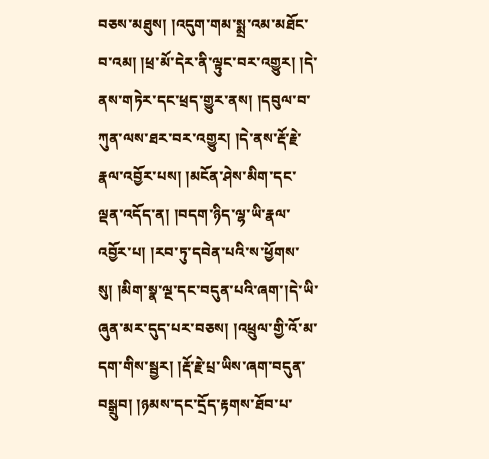བཅས་མཐུས། །འདུག་གམ་སྨྲ་འམ་མཐོང་བ་འམ། །ཕྲ་མོ་དེར་ནི་ལྟུང་བར་འགྱུར། །དེ་ནས་གཏེར་དང་ཕྲད་གྱུར་ནས། །དབུལ་བ་ཀུན་ལས་ཐར་བར་འགྱུར། །དེ་ནས་རྡོ་རྗེ་རྣལ་འབྱོར་པས། །མངོན་ཤེས་མིག་དང་ལྡན་འདོད་ན། །བདག་ཉིད་ལྷ་ཡི་རྣལ་འབྱོར་པ། །རབ་ཏུ་དབེན་པའི་ས་ཕྱོགས་སུ། །མིག་སྣ་ལྔ་དང་བདུན་པའི་ཞག་།དེ་ཡི་ཞུན་མར་དུད་པར་བཅས། །འཕྲུལ་གྱི་འོ་མ་དག་གིས་སྦྱར། །རྡོ་རྗེ་པྲ་ཡིས་ཞག་བདུན་བསྒྲུབ། །ཉམས་དང་དྲོད་རྟགས་ཐོབ་པ་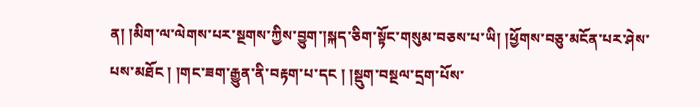ན། །མིག་ལ་ལེགས་པར་སྔགས་ཀྱིས་བྱུག་།སྐད་ཅིག་སྟོང་གསུམ་བཅས་པ་ཡི། །ཕྱོགས་བཅུ་མངོན་པར་ཤེས་པས་མཐོང ། །གང་ཟག་རྒྱུན་ནི་བརྟག་པ་དང ། །སྡུག་བསྔལ་དྲག་པོས་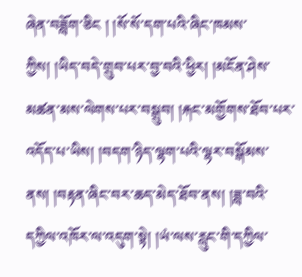ཞེན་བཟློག་ཅིང ། །སོ་སོ་དག་པའི་ཞིང་ཁམས་ཀྱིས། །ཡིད་བདེ་གྲུབ་པར་བྱ་བའི་ཕྱིར། །མངོན་ཤེས་མཚན་མས་ལེགས་པར་བསྒྲུབ། །རྐང་མགྱོགས་ཐོབ་པར་འདོད་པ་ཡིས། །བདག་ཉིད་ལྷག་པའི་ལྷར་བསྒོམས་ནས། །བརྟན་ཞིང་བར་ཆད་མེད་ཐོབ་ནས། །ཟླ་བའི་དཀྱིལ་འཁོར་ལ་འདུག་སྟེ། །ཡཾ་ལས་རླུང་གི་དཀྱིལ་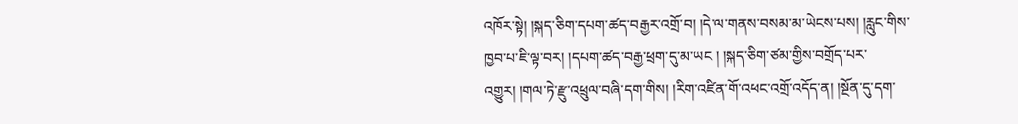འཁོར་སྟེ། །སྐད་ཅིག་དཔག་ཚད་བརྒྱར་འགྲོ་བ། །དེ་ལ་གནས་བསམ་མ་ཡེངས་པས། །རླུང་གིས་ཁྱབ་པ་ཇི་ལྟ་བར། །དཔག་ཚད་བརྒྱ་ཕྲག་དུ་མ་ཡང ། །སྐད་ཅིག་ཙམ་གྱིས་བགྲོད་པར་འགྱུར། །གལ་ཏེ་རྫུ་འཕྲུལ་བཞི་དག་གིས། །རིག་འཛིན་གོ་འཕང་འགྲོ་འདོད་ན། །སྔོན་དུ་དག་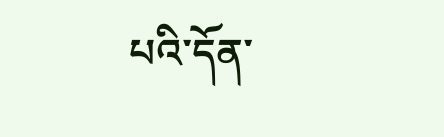པའི་དོན་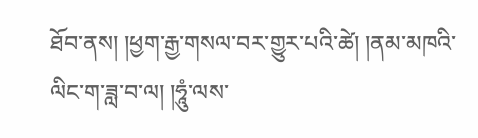ཐོབ་ནས། །ཕྱག་རྒྱ་གསལ་བར་གྱུར་པའི་ཚེ། །ནམ་མཁའི་ལིང་ག་ཟླ་བ་ལ། །ཧཱུཾ་ལས་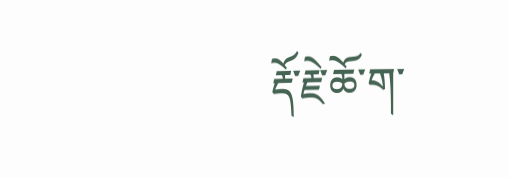རྡོ་རྗེ་ཆོ་ག་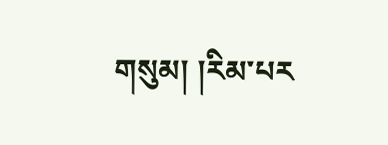གསུམ། །རིམ་པར